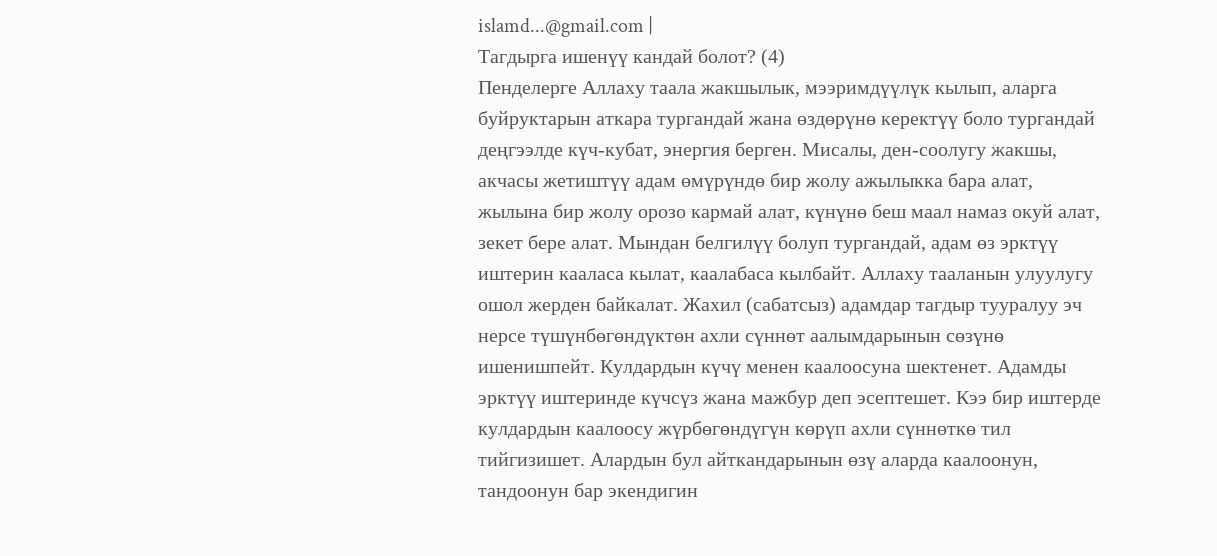islamd...@gmail.com |
Тагдырга ишенүү кандай болот? (4)
Пенделерге Аллаху таала жакшылык, мээримдүүлүк кылып, аларга буйруктарын аткара тургандай жана өздөрүнө керектүү боло тургандай деңгээлде күч-кубат, энергия берген. Мисалы, ден-соолугу жакшы, акчасы жетиштүү адам өмүрүндө бир жолу ажылыкка бара алат, жылына бир жолу орозо кармай алат, күнүнө беш маал намаз окуй алат, зекет бере алат. Мындан белгилүү болуп тургандай, адам өз эрктүү иштерин кааласа кылат, каалабаса кылбайт. Аллаху тааланын улуулугу ошол жерден байкалат. Жахил (сабатсыз) адамдар тагдыр тууралуу эч нерсе түшүнбөгөндүктөн ахли сүннөт аалымдарынын сөзүнө ишенишпейт. Кулдардын күчү менен каалоосуна шектенет. Адамды эрктүү иштеринде күчсүз жана мажбур деп эсептешет. Кээ бир иштерде кулдардын каалоосу жүрбөгөндүгүн көрүп ахли сүннөткө тил тийгизишет. Алардын бул айткандарынын өзү аларда каалоонун, тандоонун бар экендигин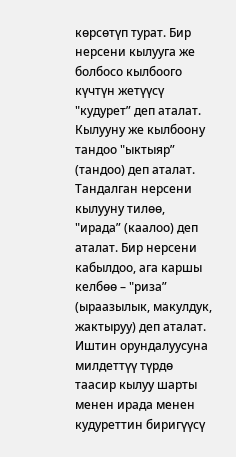көрсөтүп турат. Бир нерсени кылууга же болбосо кылбоого күчтүн жетүүсү "кудурет” деп аталат. Кылууну же кылбоону тандоо "ыктыяр” (тандоо) деп аталат. Тандалган нерсени кылууну тилөө, "ирада” (каалоо) деп аталат. Бир нерсени кабылдоо, ага каршы келбөө – "риза” (ыраазылык, макулдук, жактыруу) деп аталат. Иштин орундалуусуна милдеттүү түрдө таасир кылуу шарты менен ирада менен кудуреттин биригүүсү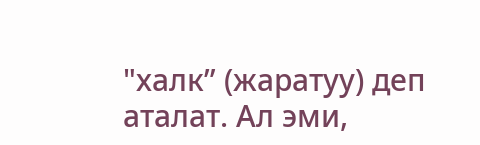"халк” (жаратуу) деп аталат. Ал эми,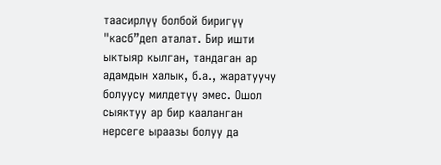таасирлүү болбой биригүү "касб”деп аталат. Бир ишти ыктыяр кылган, тандаган ар адамдын халык, б.а., жаратуучу болуусу милдетүү эмес. Ошол сыяктуу ар бир кааланган нерсеге ыраазы болуу да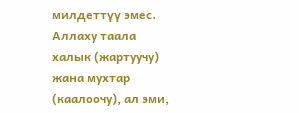милдеттүү эмес. Аллаху таала халык (жартуучу) жана мухтар (каалоочу), ал эми,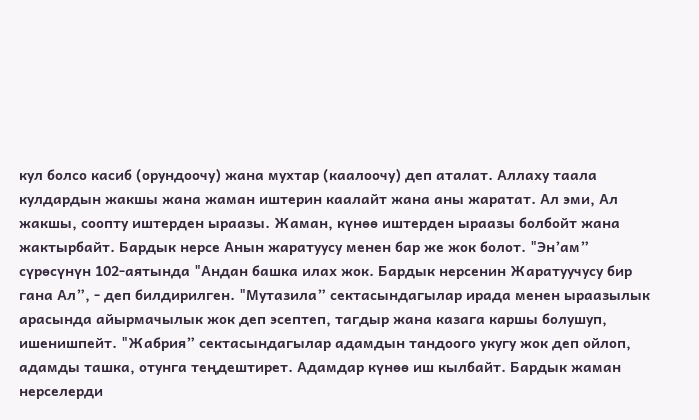кул болсо касиб (орундоочу) жана мухтар (каалоочу) деп аталат. Аллаху таала кулдардын жакшы жана жаман иштерин каалайт жана аны жаратат. Ал эми, Ал жакшы, соопту иштерден ыраазы. Жаман, күнөө иштерден ыраазы болбойт жана жактырбайт. Бардык нерсе Анын жаратуусу менен бар же жок болот. "Эн’ам” сүрөсүнүн 102-аятында "Андан башка илах жок. Бардык нерсенин Жаратуучусу бир гана Ал”, - деп билдирилген. "Мутазила” сектасындагылар ирада менен ыраазылык арасында айырмачылык жок деп эсептеп, тагдыр жана казага каршы болушуп, ишенишпейт. "Жабрия” сектасындагылар адамдын тандоого укугу жок деп ойлоп, адамды ташка, отунга теңдештирет. Адамдар күнөө иш кылбайт. Бардык жаман нерселерди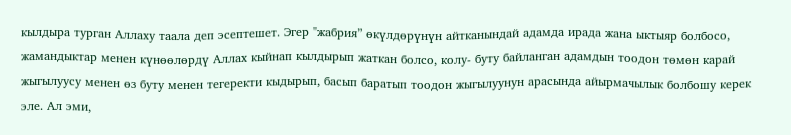кылдыра турган Аллаху таала деп эсептешет. Эгер "жабрия” өкүлдөрүнүн айтканындай адамда ирада жана ыктыяр болбосо, жамандыктар менен күнөөлөрдү Аллах кыйнап кылдырып жаткан болсо, колу- буту байланган адамдын тоодон төмөн карай жыгылуусу менен өз буту менен тегеректи кыдырып, басып баратып тоодон жыгылуунун арасында айырмачылык болбошу керек эле. Ал эми,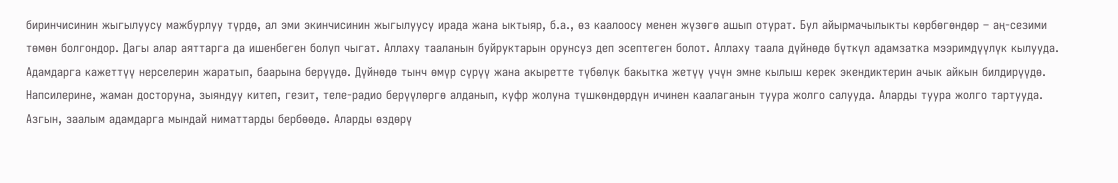биринчисинин жыгылуусу мажбурлуу түрдө, ал эми экинчисинин жыгылуусу ирада жана ыктыяр, б.а., өз каалоосу менен жүзөгө ашып отурат. Бул айырмачылыкты көрбөгөндөр – аң-сезими төмөн болгондор. Дагы алар аяттарга да ишенбеген болуп чыгат. Аллаху тааланын буйруктарын орунсуз деп эсептеген болот. Аллаху таала дүйнөдө бүткүл адамзатка мээримдүүлүк кылууда. Адамдарга кажеттүү нерселерин жаратып, баарына берүүдө. Дүйнөдө тынч өмүр сүрүү жана акыретте түбөлүк бакытка жетүү үчүн эмне кылыш керек экендиктерин ачык айкын билдирүүдө. Напсилерине, жаман досторуна, зыяндуу китеп, гезит, теле-радио берүүлөргө алданып, куфр жолуна түшкөндөрдүн ичинен каалаганын туура жолго салууда. Аларды туура жолго тартууда. Азгын, заалым адамдарга мындай ниматтарды бербөөдө. Аларды өздөрү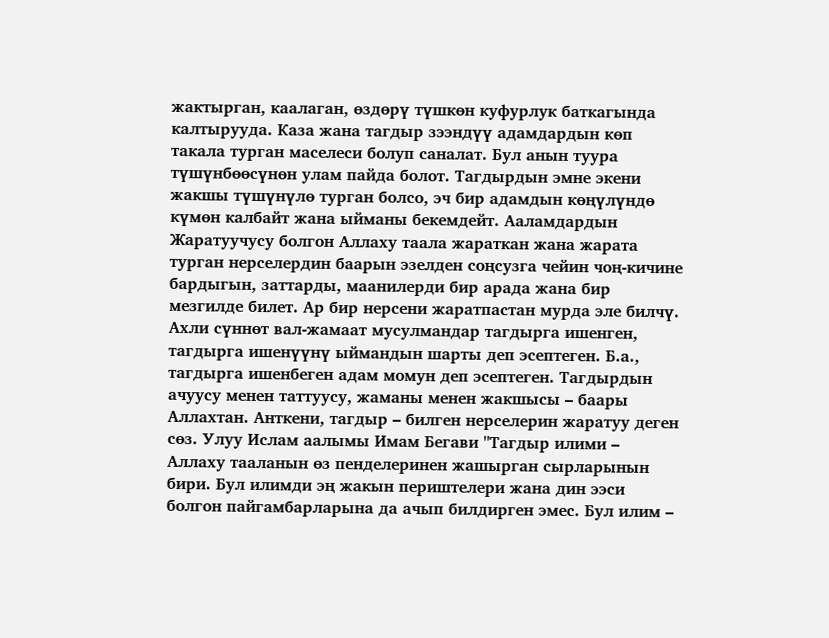жактырган, каалаган, өздөрү түшкөн куфурлук баткагында калтырууда. Каза жана тагдыр зээндүү адамдардын көп такала турган маселеси болуп саналат. Бул анын туура түшүнбөөсүнөн улам пайда болот. Тагдырдын эмне экени жакшы түшүнүлө турган болсо, эч бир адамдын көңүлүндө күмөн калбайт жана ыйманы бекемдейт. Ааламдардын Жаратуучусу болгон Аллаху таала жараткан жана жарата турган нерселердин баарын эзелден соңсузга чейин чоң-кичине бардыгын, заттарды, маанилерди бир арада жана бир мезгилде билет. Ар бир нерсени жаратпастан мурда эле билчү. Ахли сүннөт вал-жамаат мусулмандар тагдырга ишенген, тагдырга ишенүүнү ыймандын шарты деп эсептеген. Б.а., тагдырга ишенбеген адам момун деп эсептеген. Тагдырдын ачуусу менен таттуусу, жаманы менен жакшысы – баары Аллахтан. Анткени, тагдыр – билген нерселерин жаратуу деген сөз. Улуу Ислам аалымы Имам Бегави "Тагдыр илими – Аллаху тааланын өз пенделеринен жашырган сырларынын бири. Бул илимди эң жакын периштелери жана дин ээси болгон пайгамбарларына да ачып билдирген эмес. Бул илим –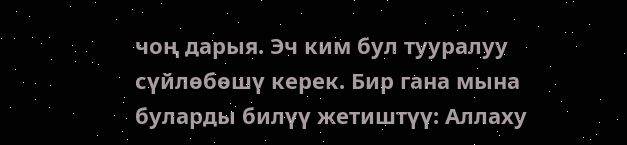чоң дарыя. Эч ким бул тууралуу сүйлөбөшү керек. Бир гана мына буларды билүү жетиштүү: Аллаху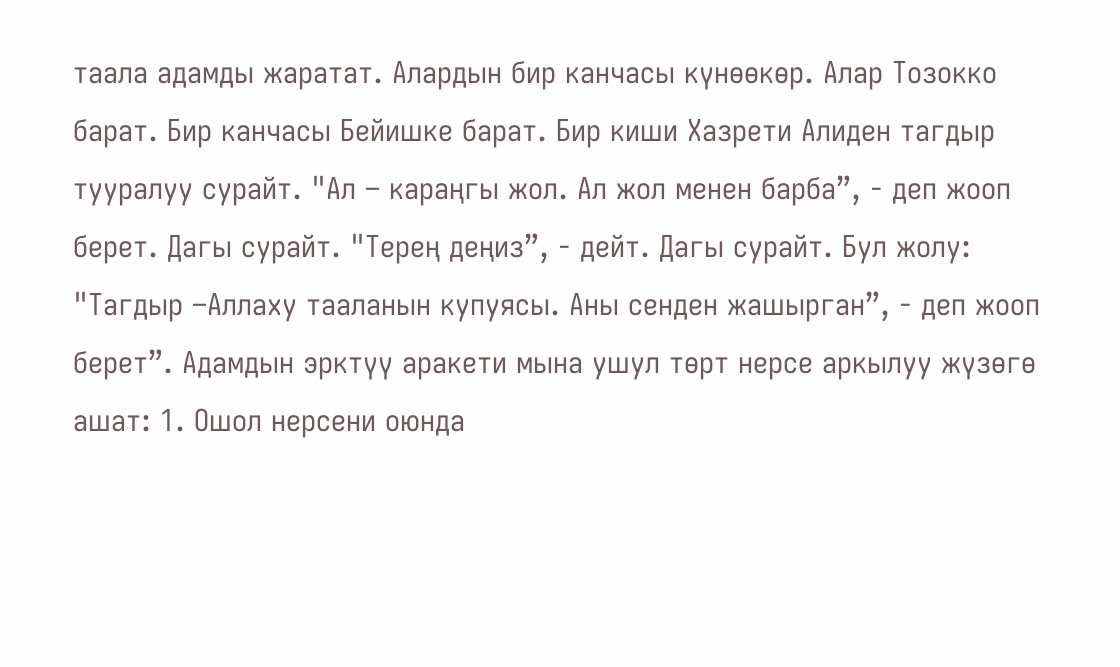таала адамды жаратат. Алардын бир канчасы күнөөкөр. Алар Тозокко барат. Бир канчасы Бейишке барат. Бир киши Хазрети Алиден тагдыр тууралуу сурайт. "Ал – караңгы жол. Ал жол менен барба”, - деп жооп берет. Дагы сурайт. "Терең деңиз”, - дейт. Дагы сурайт. Бул жолу: "Тагдыр –Аллаху тааланын купуясы. Аны сенден жашырган”, - деп жооп берет”. Адамдын эрктүү аракети мына ушул төрт нерсе аркылуу жүзөгө ашат: 1. Ошол нерсени оюнда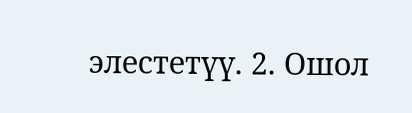элестетүү. 2. Ошол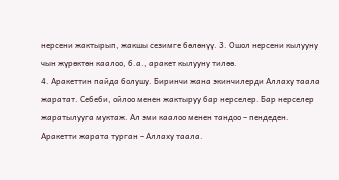нерсени жактырып, жакшы сезимге бөлөнүү. 3. Ошол нерсени кылууну чын жүрөктөн каалоо, б.а., аракет кылууну тилөө.
4. Аракеттин пайда болушу. Биринчи жана экинчилерди Аллаху таала жаратат. Себеби, ойлоо менен жактыруу бар нерселер. Бар нерселер жаратылууга муктаж. Ал эми каалоо менен тандоо – пендеден. Аракетти жарата турган – Аллаху таала.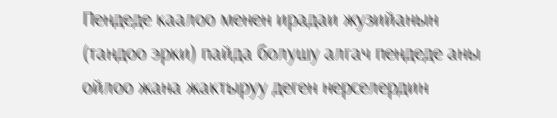Пендеде каалоо менен ирадаи жузийанын (тандоо эрки) пайда болушу алгач пендеде аны ойлоо жана жактыруу деген нерселердин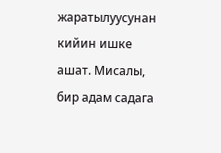жаратылуусунан кийин ишке ашат. Мисалы, бир адам садага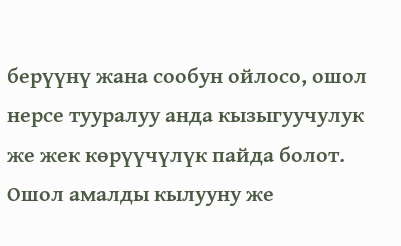берүүнү жана сообун ойлосо, ошол нерсе тууралуу анда кызыгуучулук же жек көрүүчүлүк пайда болот. Ошол амалды кылууну же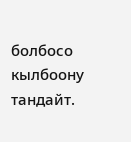болбосо кылбоону тандайт.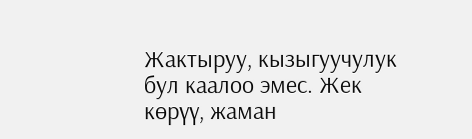Жактыруу, кызыгуучулук бул каалоо эмес. Жек көрүү, жаман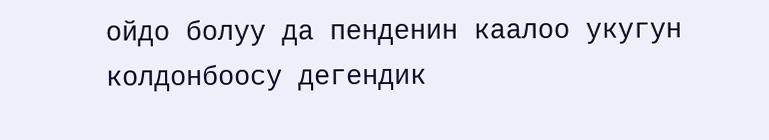ойдо болуу да пенденин каалоо укугун колдонбоосу дегендик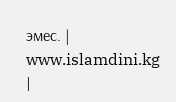эмес. |
www.islamdini.kg |